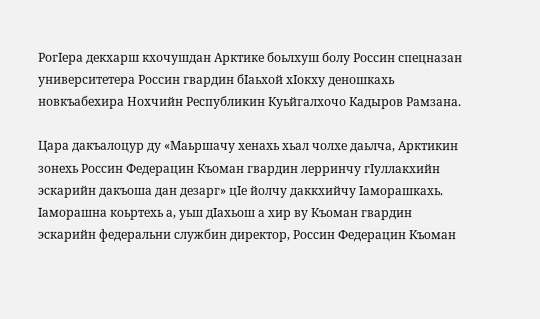РогIера декхарш кхочушдан Арктике боьлхуш болу Россин спецназан университетера Россин гвардин бIаьхой хIокху деношкахь новкъабехира Нохчийн Республикин Куьйгалхочо Кадыров Рамзана.

Цара дакъалоцур ду «Маьршачу хенахь хьал чолхе даьлча, Арктикин зонехь Россин Федерацин Къоман гвардин лерринчу гIуллакхийн эскарийн дакъоша дан дезарг» цIе йолчу даккхийчу Iаморашкахь.
Iаморашна коьртехь а, уьш дIахьош а хир ву Къоман гвардин эскарийн федеральни службин директор, Россин Федерацин Къоман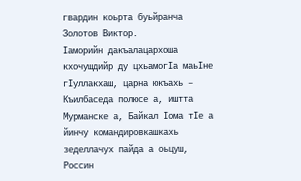гвардин коьрта буьйранча Золотов Виктор.
Iаморийн дакъалацархоша кхочушдийр ду цхьамогIа маьIне гIуллакхаш, царна юкъахь – Къилбаседа полюсе а, иштта Мурманске а, Байкал Iома тIе а йинчу командировкашкахь зеделлачух пайда а оьцуш, Россин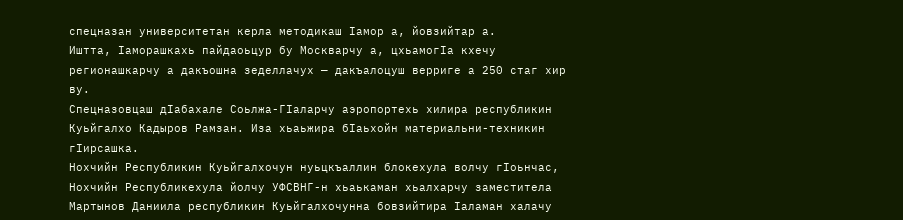спецназан университетан керла методикаш Iамор а, йовзийтар а.
Иштта, Iаморашкахь пайдаоьцур бу Москварчу а, цхьамогIа кхечу регионашкарчу а дакъошна зеделлачух — дакъалоцуш верриге а 250 стаг хир ву.
Спецназовцаш дIабахале Соьлжа-ГIаларчу аэропортехь хилира республикин Куьйгалхо Кадыров Рамзан. Иза хьаьжира бIаьхойн материальни-техникин гIирсашка.
Нохчийн Республикин Куьйгалхочун нуьцкъаллин блокехула волчу гIоьнчас, Нохчийн Республикехула йолчу УФСВНГ-н хьаькаман хьалхарчу заместитела Мартынов Даниила республикин Куьйгалхочунна бовзийтира Iаламан халачу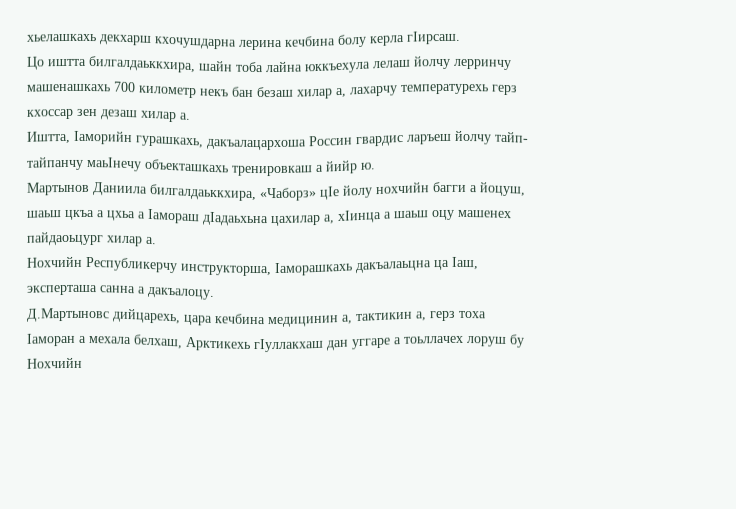хьелашкахь декхарш кхочушдарна лерина кечбина болу керла гIирсаш.
Цо иштта билгалдаьккхира, шайн тоба лайна юккъехула лелаш йолчу лерринчу машенашкахь 700 километр некъ бан безаш хилар а, лахарчу температурехь герз кхоссар зен дезаш хилар а.
Иштта, Iаморийн гурашкахь, дакъалацархоша Россин гвардис ларъеш йолчу тайп-тайпанчу маьIнечу объекташкахь тренировкаш а йийр ю.
Мартынов Даниила билгалдаьккхира, «Чаборз» цIе йолу нохчийн багги а йоцуш, шаьш цкъа а цхьа а Iамораш дIадаьхьна цахилар а, хIинца а шаьш оцу машенех пайдаоьцург хилар а.
Нохчийн Республикерчу инструкторша, Iаморашкахь дакъалаьцна ца Iаш, эксперташа санна а дакъалоцу.
Д.Мартыновс дийцарехь, цара кечбина медицинин а, тактикин а, герз тоха Iаморан а мехала белхаш, Арктикехь гIуллакхаш дан уггаре а тоьллачех лоруш бу Нохчийн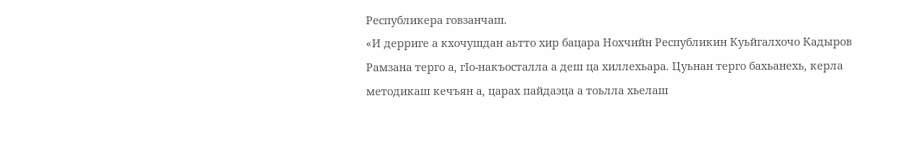Республикера говзанчаш.
«И дерриге а кхочушдан аьтто хир бацара Нохчийн Республикин Куьйгалхочо Кадыров Рамзана терго а, гIо-накъосталла а деш ца хиллехьара. Цуьнан терго бахьанехь, керла методикаш кечъян а, царах пайдаэца а тоьлла хьелаш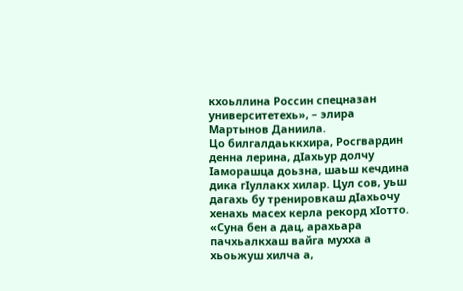кхоьллина Россин спецназан университетехь», – элира Мартынов Даниила.
Цо билгалдаьккхира, Росгвардин денна лерина, дIахьур долчу Iаморашца доьзна, шаьш кечдина дика гIуллакх хилар. Цул сов, уьш дагахь бу тренировкаш дIахьочу хенахь масех керла рекорд хIотто.
«Суна бен а дац, арахьара пачхьалкхаш вайга мухха а хьоьжуш хилча а,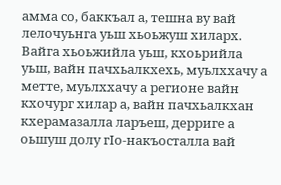амма со, баккъал а, тешна ву вай лелочуьнга уьш хьоьжуш хиларх. Вайга хьоьжийла уьш, кхоьрийла уьш, вайн пачхьалкхехь, муьлххачу а метте, муьлххачу а регионе вайн кхочург хилар а, вайн пачхьалкхан кхерамазалла ларъеш, дерриге а оьшуш долу гIо-накъосталла вай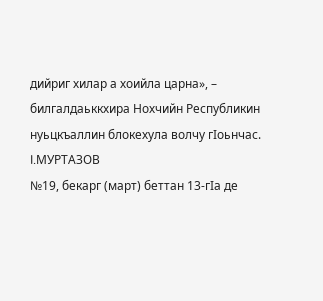дийриг хилар а хоийла царна», – билгалдаьккхира Нохчийн Республикин нуьцкъаллин блокехула волчу гIоьнчас.
I.МУРТАЗОВ
№19, бекарг (март) беттан 13-гIа де